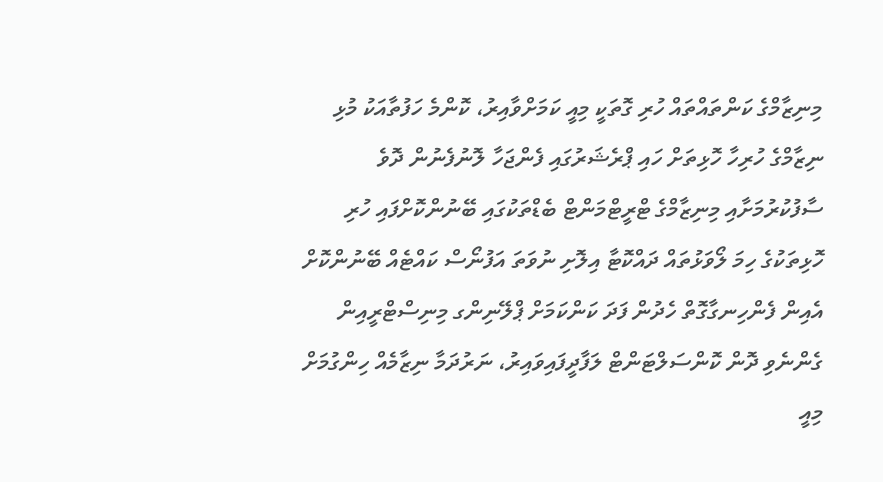މިނިޒާމްގެ ކަންތައްތައް ހުރި ގޮތަކީ މިއީ ކަމަށްވާއިރު، ކޮންމެ ހަފުތާއަކު މުޅި ނިޒާމްގެ ހުރިހާ ހޮޅިތަށް ހައި ޕްރެޝަރުގައި ފެންޖަހާ ލޮނުފެނުން ދޮވެ ސާފުކުރުމަށާއި މިނިޒާމްގެ ޓްރީޓްމަންޓް ބެޑްތަކުގައި ބޭނުންކޮށްފައި ހުރި ހޮޅިތަކުގެ ހިމަ ލޯވަޅުތައް ދައްކޮޓާ އިލޮށި ނުވަތަ އަފުނޯސް ކައްޓެއް ބޭނުންކޮށް އެއިން ފެންހިނގާގޮތް ހެދުން ފަދަ ކަންކަމަށް ޕްލޭނިންގ މިނިސްޓްރީއިން ގެންނެވި ދޮން ކޮންސަލްޓަންޓް ލަފާދީފައިވައިރު، ނަރުދަމާ ނިޒާމެއް ހިންގުމަށް މިއީ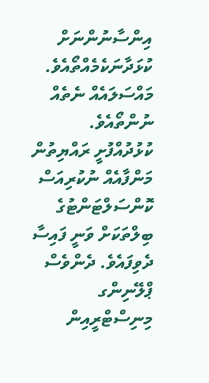އިންސާނުންނަށް ކުޅަދާނަކެމެއްތޯއެވެ. މައްސަލައެއް ނެތެއް ނުންތޯއެވެ. ކުޅުދުއްފުށީ ރައްޔިތުން މަންފާއެއް ނުކުރިއަސް ކޮންސަލްޓަންޓުގެ ބިލްތަކަށް ވަނީ ފައިސާ ދެވިފައެވެ. ދެންވެސް ޕްލޭނިންގ މިނިސްޓްރީއިން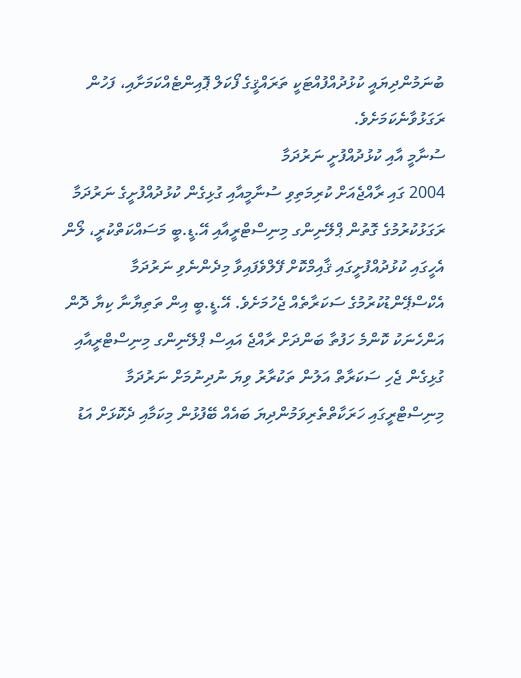ބުނަމުންދިޔައީ ކުޅުދުއްފުއްޓަކީ ތަރައްޤީގެ ފޯކަލް ޕޮއިންޓެއްކަމަށާއި، ފަހުން ރަގަޅުވާނެކަމަށެވެ.
ސުނާމީ އާއި ކުޅުދުއްފުށީ ނަރުދަމާ
2004 ގައި ރާއްޖެއަށް ކުރިމަތިވި ސުނާމީއާއި ގުޅިގެން ކުޅުދުއްފުށީގެ ނަރުދަމާ ރަގަޅުކުރުމުގެ ގޮތުން ޕްލޭނިންގ މިނިސްޓްރީއާއި އޭ.ޑީ.ބީ މަސައްކަތްކުރީ، ލޯން އެހީގައި ކުޅުދުއްފުށީގައި ޤާއިމްކޮށް ފޭލްވެފައިވާ މިދެންނެވި ނަރުދަމާ އެކްސްޕޭންޑުކުރުމުގެ ސަކަރާތެއް ޖެހުމަށެވެ. އޭ.ޑީ.ބީ އިން ތަތިޔާނާ ކިޔާ ދޮން އަންހެނަކު ކޮންމެ ހަފުތާ ބަންދަށް ރާއްޖެ އައިސް ޕްލޭނިންގ މިނިސްޓްރީއާއި ގުޅިގެން ޖެހި ސަކަރާތް އަލުން ތަކުރާރު ވިޔަ ނުދިނުމަށް ނަރުދަމާ މިނިސްޓްރީގައި ހަރަކާތްތެރިވަމުންދިޔަ ބައެއް ބޭފުޅުން މިކަމާއި ދެކޮޅަށް އަޑު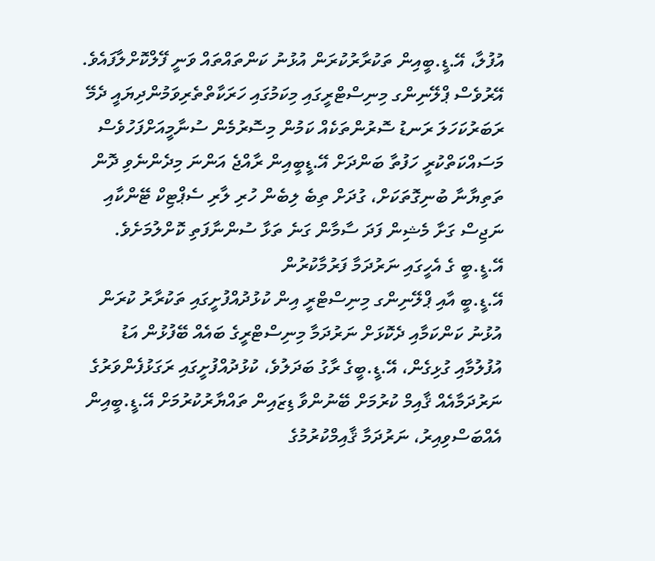އުފުލާ، އޭ.ޑީ.ބީއިން ތަކުރާރުކުރަން އުޅުނު ކަންތައްތައް ވަނީ ފޭލްކޮށްލާފައެވެ. އޭރުވެސް ޕްލޭނިންގ މިނިސްޓްރީގައި މިކަމުގައި ހަރަކާތްތެރިވަމުންދިޔައީ ދެމޭ ރަބަރުކަހަލަ ރަނޑު ސޮރުންތަކެއް ކަމުން މިސޮރުމެން ސުނާމީއަށްފަހުވެސް މަސައްކަތްކުރީ ހަފުތާ ބަންދަށް އޭ.ޑީބީއިން ރާއްޖެ އަންނަ މިދެންނެވި ދޮން ތަތިޔާނާ ބުނިގޮތަކަށް، ގުދަށް ތިބެ ލިބެން ހުރި ލާރި ސެޕްޓިކް ޓޭންކާއި ނަޖިސް ގަށާ މެޝިން ފަދަ ސާމާން ގަނެ ތަޅާ ސުންނާފަތި ކޮށްލުމަށެވެ.
އޭ.ޑީ.ބީ ގެ އެހީގައި ނަރުދަމާ ފަރުމާކުރުން
އޭ.ޑީ.ބީ އާއި ޕްލޭނިންގ މިނިސްޓްރީ އިން ކުޅުދުއްފުށީގައި ތަކުރާރު ކުރަން އުޅުނު ކަންކަމާއި ދެކޮޅަށް ނަރުދަމާ މިނިސްޓްރީގެ ބައެއް ބޭފުޅުން އަޑު އުފުލުމާއި ގުޅިގެން، އޭ.ޑީ.ބީގެ ރާގު ބަދަލުވެ، ކުޅުދުއްފުށީގައި ރަގަޅުފެންވަރުގެ ނަރުދަމާއެއް ޤާއިމް ކުރުމަށް ބޭނުންވާ ޑިޒައިން ތައްޔާރުކުރުމަށް އޭ.ޑީ.ބީއިން އެއްބަސްވިއިރު، ނަރުދަމާ ޤާއިމްކުރުމުގެ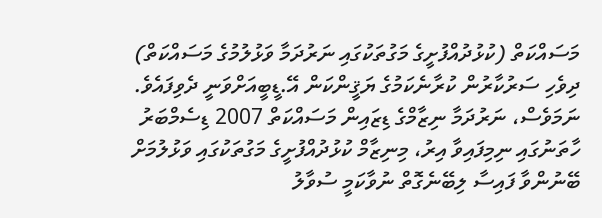މަސައްކަތް (ކުޅުދުއްފުށީގެ މަގުތަކުގައި ނަރުދަމާ ވަޅުލުމުގެ މަސައްކަތް) ދިވެހި ސަރުކާރުން ކުރާނެކަމުގެ ޔަޤީންކަން އޭ.ޑީބީއަށްވަނީ ދެވިފައެވެ. ނަމަވެސް، ނަރުދަމާ ނިޒާމްގެ ޑިޒައިން މަސައްކަތް 2007 ޑިސެމްބަރު ހާތަނުގައި ނިމިފައިވާ އިރު، މިނިޒާމް ކުޅުދުއްފުށީގެ މަގުތަކުގައި ވަޅުލުމަށް ބޭނުންވާ ފައިސާ ލިބޭނެގޮތް ނުވާކަމީ ސުވާލު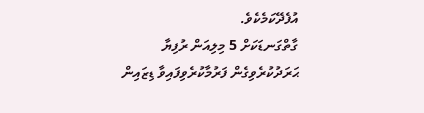އުފެދޭކަމެކެވެ.
ގާތްގަނޑަކަށް 5 މިލިއަން ރުފިޔާ ޙަރަދުކުރެވިގެން ފަރުމާކުރެވިފައިވާ ޑިޒައިން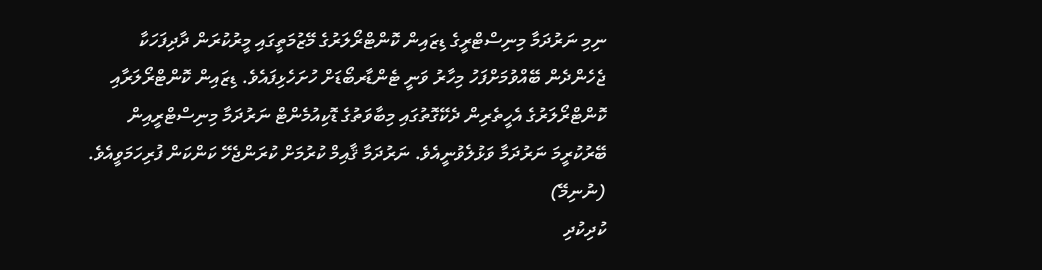ނިމި ނަރުދަމާ މިނިސްޓްރީގެ ޑިޒައިން ކޮންޓްރޯލަރުގެ މޭޒުމަތީގައި މީރުކުރަން ދާދިފަހަކާ ޖެހެންދެން ބޭއްވުމަށްފަހު މިހާރު ވަނީ ޓެންޑާރބޯޑަށް ހުށަހެޅިފައެވެ. ޑިޒައިން ކޮންޓްރޯލަރާއި ކޮންޓްރޯލަރުގެ އެހީތެރިން ދެކޭގޮތުގައި މިބާވަތުގެ ޑޮކިއުމެންޓް ނަރުދަމާ މިނިސްޓްރީއިން ބޭރުކުރީމަ ނަރުދަމާ ވަޅުލެވުނީއެވެ. ނަރުދަމާ ޤާއިމް ކުރުމަށް ކުރަންޖެހޭ ކަންކަން ފުރިހަމަވީއެވެ. (ނުނިމޭ)
ކުދިކުދި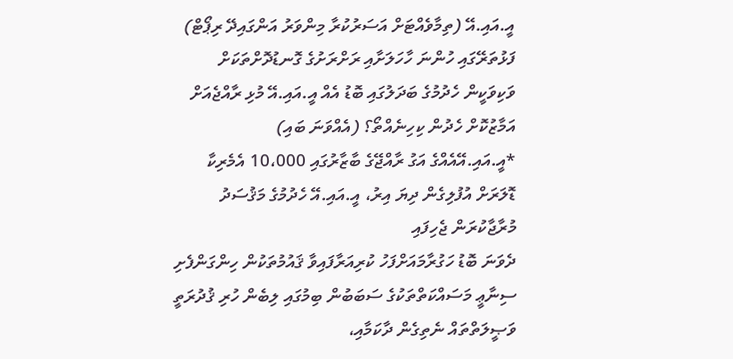އީ.އައި.އޭ (ތިމާވެއްޓަށް އަސަރުކުރާ މިންވަރު އަންގައިދޭ ރިޕޯޓް) ފަޅުތަރޭގައި ހުންނަ ހާހަލަށާއި ރަށްރަށުގެ ގޮނޑުދޮށްތަކަށް ވަކިވަކީން ހެދުމުގެ ބަދަލުގައި ބޮޑު އެއް އީ.އައި.އޭ މުޅި ރާއްޖެއަށް އަމާޒުކޮށް ހެދުން ކިހިނެއްތޯ؟ (އެއްވަނަ ބައި)
*އީ.އައި.އޭއެއްގެ އަގު ރާއްޖޭގެ ބާޒާރުގައި 10،000 އެމެރިކާ ޑޮލަރަށް އުފުލިގެން ދިޔަ އިރު، އީ.އައި.އޭ ހެދުމުގެ މަޤުސަދު މުރާޖާކުރަން ޖެހިފައި
ދެވަނަ ބޮޑު ހަގުރާމައަށްފަހު ކުރިއަރާފައިވާ ޤައުމުތަކުން ހިންގަންފެށި ސިނާޢީ މަސައްކަތްތަކުގެ ސަބަބުން ބިމުގައި ލިބެން ހުރި ޤުދުރަތީ ވަޞީލަތްތައް ނެތިގެން ދާކަމާއި،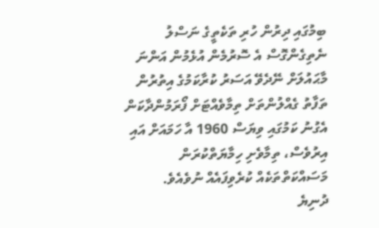ބިމުގައި ދިރުން ހުރި ތަކެތީގެ ނަސްލު ނެތިގެންގޮސް އެ ސޮރުމެން އުޅެމުން އަންނަ މާޙައުލަށް ނޭދެވޭ އަސަރު ކުރާކަމުގެ އިތުރުން ތަފާތު ގެއްލުންތަށް ތިމާވެއްޓަށް ފޯރަމުންދާކަން އެގުނު ކަމުގައި ވިޔަސް 1960 އާ ހަމައަށް އައި އިރުވެސް، ތިމާވެށި ހިމާޔަތްކުރަން މަސައްކަތްތަކެއް ކުރެވިފައެއް ނުވެއެވެ.
ދުނިޔެ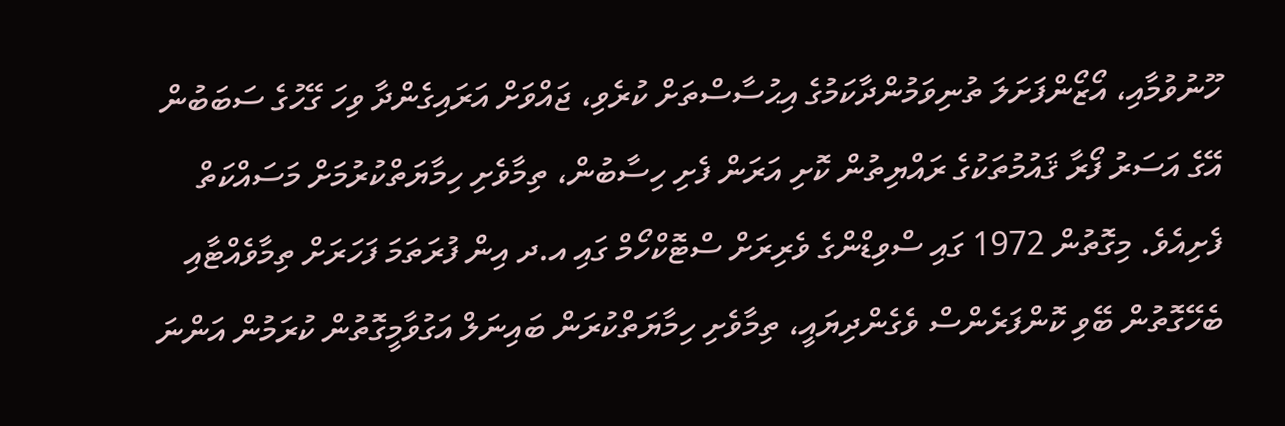ހޫނުވުމާއި، އޯޒޯންފަށަލަ ތުނިވަމުންދާކަމުގެ އިޙުސާސްތަށް ކުރެވި، ޖައްވަށް އަރައިގެންދާ ވިހަ ގޭހުގެ ސަބަބުން އޭގެ އަސަރު ފޯރާ ޤައުމުތަކުގެ ރައްޔިތުން ކޮށި އަރަން ފެށި ހިސާބުން، ތިމާވެށި ހިމާޔަތްކުރުމަށް މަސައްކަތް ފެށިއެވެ. މިގޮތުން 1972 ގައި ސްވިޑްންގެ ވެރިރަށް ސްޓޮކްހޯމް ގައި އ.ދ އިން ފުރަތަމަ ފަހަރަށް ތިމާވެއްޓާއި ބެހޭގޮތުން ބޭވި ކޮންފަރެންސް ވެގެންދިޔައީ، ތިމާވެށި ހިމާޔަތްކުރަން ބައިނަލް އަގުވާމީގޮތުން ކުރަމުން އަންނަ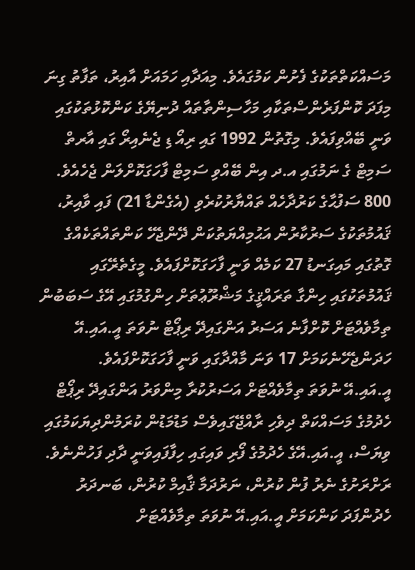މަސައްކަތްތަކުގެ ފެށުން ކަމުގައެވެ. މިއަދާއި ހަމައަށް އާއިރު، ތަފާތު ގިނަ މިފަދަ ކޮންފަރެންސްތަކާއި މަހާސިންތާތައް ދުނިޔޭގެ ކަންކޮޅުތަކުގައި ވަނީ ބޭއްވިފައެވެ. މިގޮތުން 1992 ގައި ރިއޯ ޑި ޖެނެއިރޯ ގައި އާރތް ސަމިޓް ގެ ނަމުގައި އ.ދ އިން ބޭއްވި ސަމިޓް ފާހަގަކޮށްލަން ޖެހެއެވެ. 800 ސަފުޙާގެ ކަރުދާހެއް ތައްޔާރުކުރެވި (އެގެންޑާ 21) ފައި ވާއިރު، ޤައުމުތަކުގެ ސަރުކާރުން އަޙުމިއްޔަތުކަން ދޭންޖެހޭ ކަންތައްތަކެއްގެ ގޮތުގައި މައިގަނޑު 27 ކަމެއް ވަނީ ފާހަގަކޮށްފައެވެ. މީގެތެރޭގައި ޤައުމުތަކުގައި ހިންގާ ތަރައްޤީގެ މަޝްރޫޢުތަށް ހިންގުމުގައި އޭގެ ސަބަބުން ތިމާވެއްޓަށް ކޮށްފާނެ އަސަރު އަންގައިދޭ ރިޕޯޓް ނުވަތަ އީ.އައި.އޭ ހަދަންޖެހޭނެކަމަށް 17 ވަނަ މާއްދާގައި ވަނީ ފާހަގަކޮށްފައެވެ.
އީ.އައި.އޭ ނުވަތަ ތިމާވެއްޓަށް އަސަރުކުރާ މިންވަރު އަންގައިދޭ ރިޕޯޓް ހެދުމުގެ މަސައްކަތް ދިވެހި ރާއްޖޭގައިވެސް މަޑުމަޑުން ކުރަމުންދިޔަކަމުގައި ވިޔަސް، އީ.އައި.އޭގެ ހެދުމުގެ ފޯރި ވައިގައި ހިފާފައިވަނީ ދާދި ފަހުންނެވެ. ރަށްރަށުގެ ނެރު ފުން ކުރުން، ނަރުދަމާ ޤާއިމް ކުރުން، ބަނދަރު ހެދުންފަދަ ކަންކަމަށް އީ.އައި.އޭ ނުވަތަ ތިމާވެއްޓަށް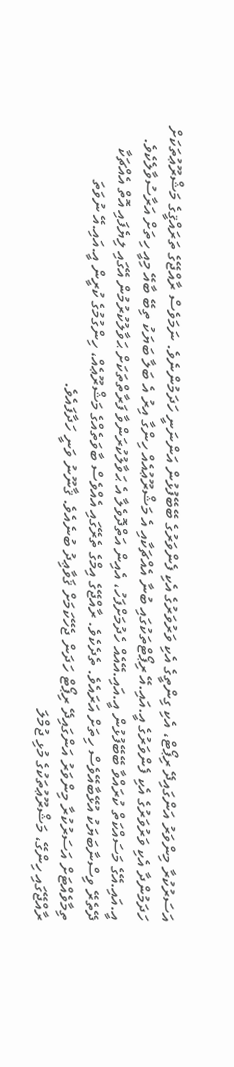އަސަރުކުރާ މިންވަރު އަންގައިދޭ ރިޕޯޓް، އެކި ގިންތީގެ އެކި ވަރުވަރުގެ އެކި ފެންވަރުގެ ބޭބޭފުޅުން އަންނަނީ ހަދަމުންނެވެ. ނަމަވެސް ރާއްޖޭގެ ތަރައްޤީގެ މަޝްރޫޢުތަކަށް ހަދަމުންދާ އެކި ވަރުވަރުގެ އެކި ފެންވަރުގެ އީ.އައި.އޭ ރިޕޯޓްތަކުގައި ބުނާ އެއްޗަކާއި އެ މަޝްރޫޢުއެއް ހިންގާ އިރު އެ ބަލާ ބަޔަކު ތިބޭ ބާއޭ މިއީ ހިތަށް އަރާސުވާލެކެވެ. އީ.އައި.އޭގެ މަސައްކަތް ކުރައްވާ ބޭބޭފުޅުން އީ.އައި.އޭއެއް ހެދުމަށްފަހު، އެއިން އަތްދޮވެލާ އެ ޙަވާލުކުރަންވާ ފަރާތްތަކަށް ޙަވާލުކުރުމުން އޭގައި ލިޔެފައި އޮތް އެއްޗަކާ ދޭތެރޭ ވިސްނާބަޔަކު އުޅޭބާއޭވެސް ހިތަށް އަރައެވެ. ތެދެކެވެ. ރާއްޖޭގެ އިމްގެ ތެރޭގައި އެއްވެސް ބާވަތެއްގެ މަޝްރޫޢެއް، ހިންގުމުގެ ކުރީން އީ.އައި.އޭ ނުވަތަ ތިމާވެއްޓަށް އަސަރުކުރާ މިންވަރު އަންގައިދޭ ރިޕޯޓް ހަދަން ޖެހޭކަމަށް ޤަވާޢިދު ބުނެއެވެ. ޤާނޫނު ވަނީ ހަދާފައެވެ.
ރާއްޖޭގައި ހިންގޭ، މަޝްރޫޢުތަކުގެ މުޅި ޖުމްލަ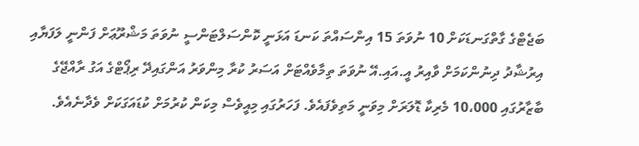ބަޖެޓްގެ ގާތްގަނޑަކަށް 10 ނުވަތަ 15 އިންސައްތަ ކަނޑަ އަޅަނީ ކޮންސަލްޓަންސީ ނުވަތަ މަޝްރޫޢަށް ފަންނީ ލަފަޔާއި އިރުޝާދު ދިނުންކަމަށް ވާއިރު އީ.އައި.އޭ ނުވަތަ ތިމާވެއްޓަށް އަސަރު ކުރާ މިންވަރު އަންގައިދޭ ރިޕޯޓްގެ އަގު ރާއްޖޭގެ ބާޒާރުގައި 10،000 މެރިކާ ޑޮލަރަށް މިވަނީ މަތިވެފައެވެ. ފަހަރުގައި މިއީވެސް މިކަން ކުރުމަށް ކުޑައަގަކަށް ވެދާނެއެވެ.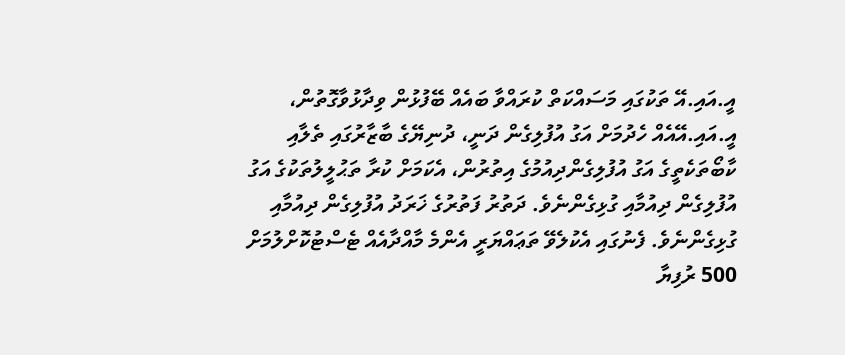އީ.އައި.އޭ ތަކުގައި މަސައްކަތް ކުރައްވާ ބައެއް ބޭފުޅުން ވިދާޅުވާގޮތުން، އީ.އައި.އޭއެއް ހެދުމަށް އަގު އުފުލިގެން ދަނީ، ދުނިޔޭގެ ބާޒާރުގައި ތެލާއި ކާބޯތަކެތީގެ އަގު އުފުލިގެންދިއުމުގެ އިތުރުން، އެކަމަށް ކުރާ ތަޙުލީލުތަކުގެ އަގު އުފުލިގެން ދިއުމާއި ގުޅިގެންނެވެ. ދަތުރު ފަތުރުގެ ޚަރަދު އުފުލިގެން ދިއުމާއި ގުޅިގެންނެވެ. ފެނުގައި އެކުލެވޭ ތަޢައްޔަރީ އެންމެ މާއްދާއެއް ޓެސްޓުކޮށްލުމަށް 500 ރުފިޔާ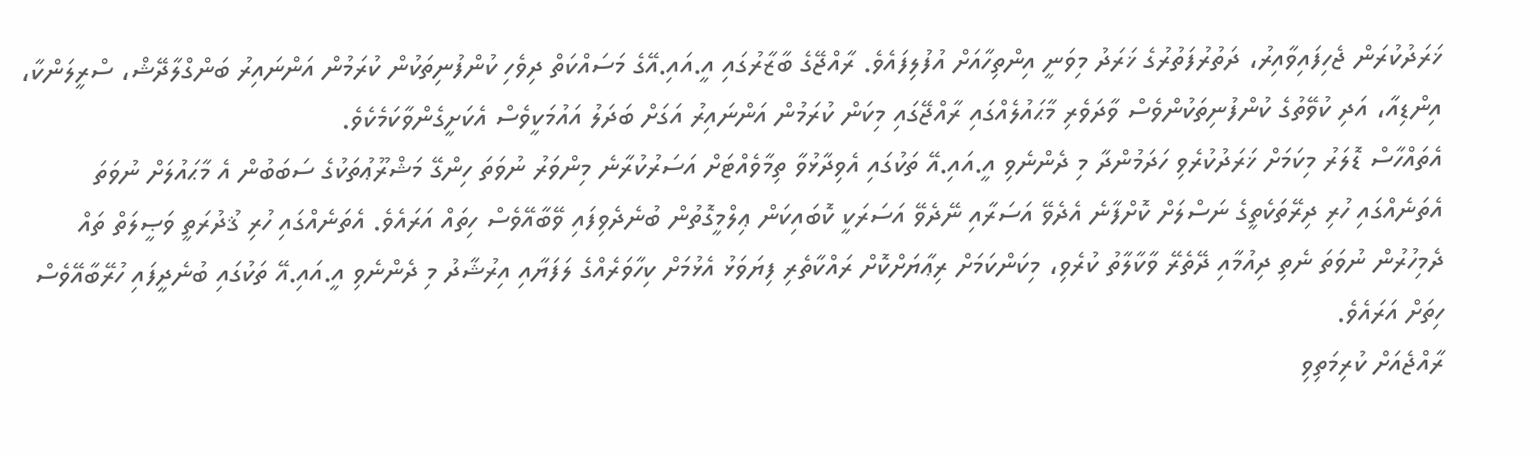ޚަރަދުކުރަން ޖެހިފައިވާއިރު، ދަތުރުފަތުރުގެ ޚަރަދު މިވަނީ އިންތިހާއަށް އުފުލިފައެވެ. ރާއްޖޭގެ ބާޒާރުގައި އީ.އައި.އޭގެ މަސައްކަތް ދިވެހި ކުންފުނިތަކުން ކުރަމުން އަންނައިރު ބަންގްލާދޭޝް، ސްރީލަންކާ، އިންޑިއާ، އަދި ކުވޭތުގެ ކުންފުނިތަކުންވެސް ވާދަވެރި މާޙައުލެއްގައި ރާއްޖޭގައި މިކަން ކުރަމުން އަންނައިރު އަގަށް ބަދަލު އައުމަކީވެސް އެކަށީގެންވާކަމެކެވެ.
އެތައްހާސް ޑޮލަރު މިކަމަށް ޚަރަދުކުރެވި ހަދަމުންދާ މި ދެންނެވި އީ.އައި.އޭ ތަކުގައި އެވިދާޅުވާ ތިމާވެއްޓަށް އަސަރުކުރާނެ މިންވަރު ނުވަތަ ހިންގޭ މަޝްރޫޢުތަކުގެ ސަބަބުން އެ މާޙައުލަށް ނުވަތަ އެތަނެއްގައި ހުރި ދިރޭތަކެތީގެ ނަސްލަށް ކޮށްފާނެ އެދެވޭ އަސަރާއި ނޭދެވޭ އަސަރަކީ ކޮބައިކަން ޢިލްމީގޮތުން ބުނެދެވިފައި ވޭބާއޭވެސް ހިތައް އަރައެވެ. އެތަނެއްގައި ހުރި ޤުދުރަތީ ވަޞީލަތް ތައް ދެމިހުރުން ނުވަތަ ނެތި ދިއުމާއި ދޭތެރޭ ވާކާލާތު ކުރެވި، މިކަންކަމަށް ރިޢާޔަށްކޮށް ރައްކާތެރި ފިޔަވަޅު އެޅުމަށް ކިހާވަރެއްގެ ލަފަޔާއި އިރުޝާދު މި ދެންނެވި އީ.އައި.އޭ ތަކުގައި ބުނެދީފައި ހުރޭބާއޭވެސް ހިތަށް އަރައެވެ.
ރާއްޖެއަށް ކުރިމަތިވި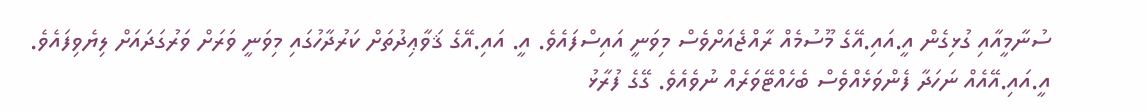ސުނާމީއާއި ގުޅިގެން އީ.އައި.އޭގެ މޫސުމެއް ރާއްޖެއަށްވެސް މިވަނީ އައިސްފައެވެ. އީ. އައި.އޭގެ ޤަވާޢިދުތަށް ކަރުދާހުގައި މިވަނީ ވަރަށް ވަރުގަދައަށް ލިޔެވިފައެވެ. އީ.އައި.އޭއެއް ނަހަދާ ފެންވަޅެއްވެސް ބެހެއްޓޭވަރެއް ނުވެއެވެ. ގޭގެ ފުރާޅު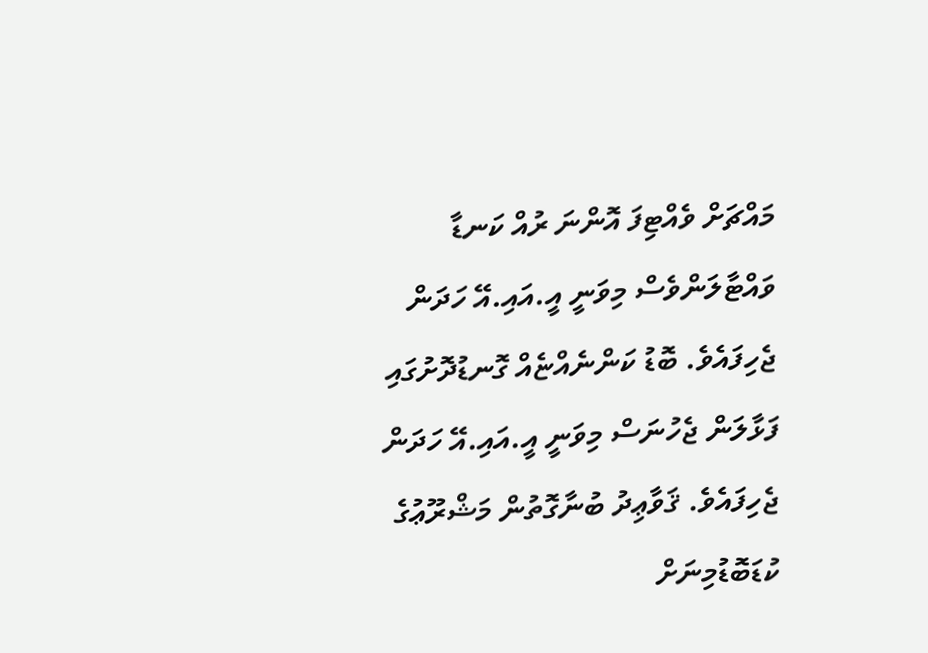މައްޗަށް ވެއްޓިފަ އޮންނަ ރުއް ކަނޑާ ވައްޓާލަންވެސް މިވަނީ އީ.އައި.އޭ ހަދަން ޖެހިފައެވެ. ބޮޑު ކަންނެއްޏެއް ގޮނޑުދޮށުގައި ފަޅާލަން ޖެހުނަސް މިވަނީ އީ.އައި.އޭ ހަދަން ޖެހިފައެވެ. ޤަވާޢިދު ބުނާގޮތުން މަޝްރޫޢުގެ ކުޑަބޮޑުމިނަށް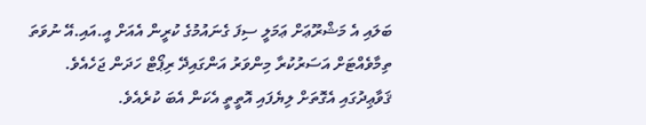ބަލައި އެ މަޝްރޫޢަށް ޢަމަލީ ސިފަ ގެނައުމުގެ ކުރީން އެއަށް އީ.އައި.އޭ ނުވަތަ ތިމާވެއްޓަށް އަސަރުކުރާ މިންވަރު އަންގައިދޭ ރިޕޯޓް ހަދަން ޖަހެއެވެ. ޤަވާޢިދުގައި އެގޮތަށް ލިޔެފައި އޮތީތީ އެކަން އެބަ ކުރެއެވެ.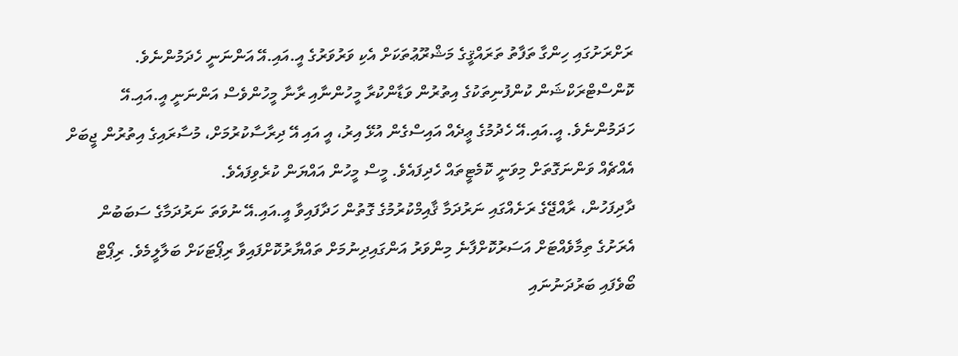ރަށްރަށުގައި ހިންގާ ތަފާތު ތަރައްޤީގެ މަޝްރޫޢުތަކަށް އެކި ވަރުވަރުގެ އީ.އައި.އޭ އަންނަނީ ހެދަމުންނެވެ. ކޮންސްޓްރަކްޝަން ކުންފުނިތަކުގެ އިތުރުން ވަޑާންކުރާ މީހުންނާއި ރާނާ މީހުންވެސް އަންނަނީ އީ.އައި.އޭ ހަދަމުންނެވެ. އީ.އައި.އޭ ހެދުމުގެ ޢީދެއް އައިސްގެން އުޅޭ އިރު، އީ އައި އޭ ދިރާސާކުރުމަށް، މުސާރައިގެ އިތުރުން ޖީބަށް އެއްޗެއް ވަންނަގޮތަށް މިވަނީ ކޮމެޓީތައް ހެދިފައެވެ. މީސް މީހުން އައްޔަން ކުރެވިފައެވެ.
ދާދިފަހުން، ރާއްޖޭގެ ރަށެއްގައި ނަރުދަމާ ޤާއިމްކުރުމުގެ ގޮތުން ހަދާފައިވާ އީ.އައި.އޭ ނުވަތަ ނަރުދަމާގެ ސަބަބުން އެރަށުގެ ތިމާވެއްޓަށް އަސަރުކޮށްފާނެ މިންވަރު އަންގައިދިނުމަށް ތައްޔާރުކޮށްފައިވާ ރިޕޯޓަކަށް ބަލާލީމެވެ. ރިޕޯޓް ބޯވެފައި ބަރުދަނުނައި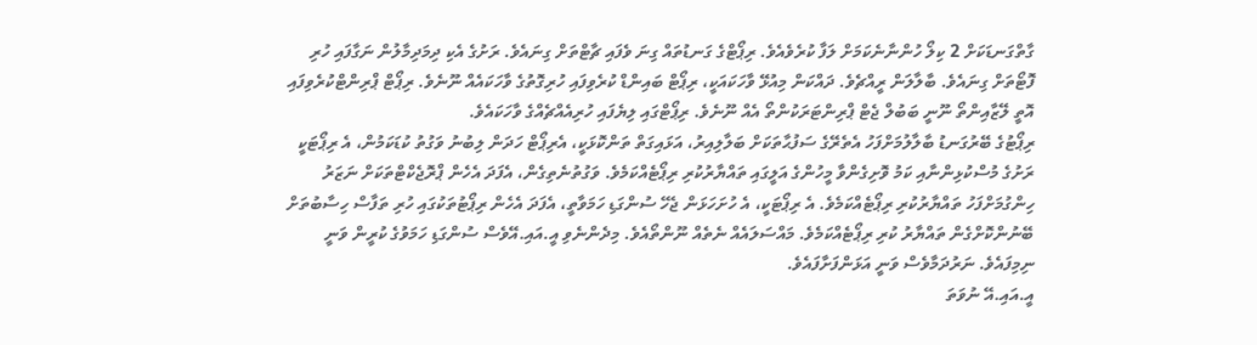ގާތްގަނޑަކަށް 2 ކިލޯ ހުންނާނެކަމަށް ލަފާ ކުރެވެއެވެ. ރިޕޯޓްގެ ގަނޑުތައް ގިނަ ވެފައި ޗާޓްތަށް ގިނައެވެ. ރަށުގެ އެކި ދިމަދިމާލުން ނަގާފައި ހުރި ފޮޓޯތަށް ގިނައެވެ. ބާލާލަން ރީއްޗެވެ. ދައްކަން މިއުޅޭ ވާހަކައަކީ، ރިޕޯޓް ބައިންޑް ކުރެވިފައި ހުރިގޮތުގެ ވާހަކައެއް ނޫނެވެ. ރިޕޯޓް ޕްރިންޓްކުރެވިފައި އޮތީ ލޭޒާއިންތޯ ނޫނީ ބަބުލް ޖެޓް ޕްރިންޓަރަކުންތޯ އެއް ނޫނެވެ. ރިޕޯޓްގައި ލިޔެފައި ހުރިއެއްޗެއްގެ ވާހަކައެވެ.
ރިޕޯޓުގެ ބޭރުގަނޑު ބާލާލުމަށްފަހު އެތެރޭގެ ސަފުޙާތަކަށް ބަލާލިއިރު، އަޅައިގަތް ތަންކޮޅަކީ، އެރިޕޯޓް ހަދަން ލިބުނު ވަގުތު ކުޑަކަމުން، އެ ރިޕޯޓަކީ ރަށުގެ މުސްކުޅިންނާއި ކަމު ވޮށިގެންވާ މީހުންގެ އަލީގައި ތައްޔާރުކުރި ރިޕޯޓެއްކަމެވެ. ވަގުތުނެތިގެން، އެފަދަ އެހެން ޕްރޮޖެކްޓްތަކަށް ނަޒަރު ހިންގުމަށްފަހު ތައްޔާރުކުރި ރިޕޯޓެއްކަމެވެ. އެ ރިޕޯޓަކީ، އެ ހުށަހަޅަން ޖެހޭ ސުންގަޑި ހަމަވާތީ، އެފަދަ އެހެން ރިޕޯޓުތަކުގައި ހުރި ތަފާސް ހިސާބުތަށް ބޭނުންކޮށްގެން ތައްޔާރު ކުރި ރިޕޯޓެއްކަމެވެ. މައްސަލައެއް ނެތެއް ނޫންތޯއެވެ. މިދެންނެވި އީ.އައި.އޭވެސް ސުންގަޑި ހަމަވުގެ ކުރީން ވަނީ ނިމިފައެވެ. ނަރުދަމާވެސް ވަނީ އަޅަންފަށާފައެވެ.
އީ.އައި.އޭ ނުވަތަ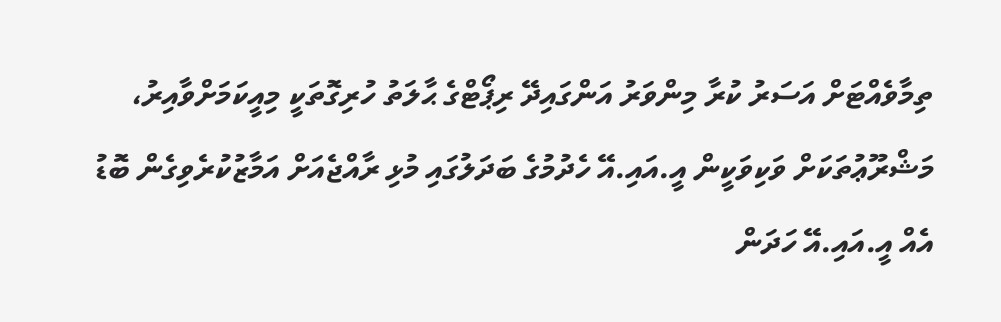ތިމާވެއްޓަށް އަސަރު ކުރާ މިންވަރު އަންގައިދޭ ރިޕޯޓްގެ ޙާލަތު ހުރިގޮތަކީ މިއީކަމަށްވާއިރު، މަޝްރޫޢުތަކަށް ވަކިވަކީން އީ.އައި.އޭ ހެދުމުގެ ބަދަލުގައި މުޅި ރާއްޖެއަށް އަމާޒުކުރެވިގެން ބޮޑު އެއް އީ.އައި.އޭ ހަދަން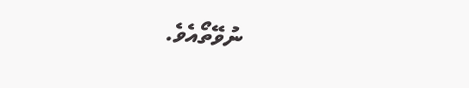ނުވޭތޯއެވެ.